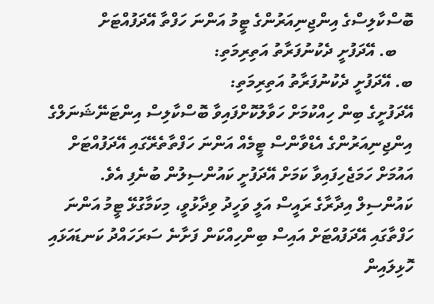ބޮސްކާލިސްގެ އިންޖިނިއަރުންގެ ޓީމު އަންނަ ހަފްތާ އޭދަފުއްޓަށް
    ބ. އޭދަފުށީ ދެކުނުފަރާތު އަތިރިމަތި:
ބ. އޭދަފުށީ ދެކުނުފަރާތު އަތިރިމަތި:
އޭދަފުށީގެ ބިން ހިއްކުމަށް ހަވާލުކޮށްފައިވާ ބޮސްކާލިސް އިންޓަނޭޝަނަލްގެ އިންޖިނިއަރުންގެ އެޑްވާންސް ޓީމެއް އަންނަ ހަފްތާތެރޭގައި އޭދަފުއްޓަށް އައުމަށް ހަމަޖެހިފައިވާ ކަމަށް އޭދަފުށީ ކައުންސިލުން ބުނެފި އެވެ.
ކައުންސިލް އިދާރާގެ ރައީސް އަލީ ވަހީދު ވިދާޅުވީ، މިކަމާގުޅޭ ޓީމު އަންނަ ހަފްތާގައި އޭދަފުއްޓަށް އައިސް ބިންހިއްކަން ފަށާނެ ސަރަހައްދު ކަނޑައަޅައި ހޮޅިލައިން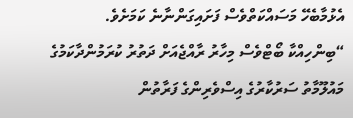އެޅުމާބެހޭ މަސައްކަތްވެސް ފަށައިގަންނާނެ ކަމަށެވެ.
“ބިންހިއްކާ ބޯޓްވެސް މިހާރު ރާއްޖެއަށް ދަތުރު ކުރަމުންދާކަމުގެ މައުލޫމާތު ސަރުކާރުގެ އިސްވެރިންގެ ފަރާތުން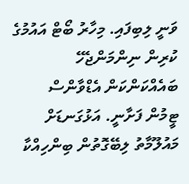ވަނީ ލިބިފައި. މިހާރު ބޯޓް އައުމުގެ ކުރިން ނިންމަންޖެހޭ ބައެއްކަންކަން އެޑްވާންސް ޓީމުން ފަށާނީ. އަޅުގަނޑަށް މައުލޫމާތު ލިބޭގޮތުން ބިންހިއްކާ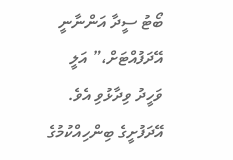ބޯޓު ސީދާ އަންނާނީ އޭދަފުއްޓަށް،” އަލީ ވަހީދު ވިދާޅުވި އެވެ.
އޭދަފުށީގެ ބިންހިއްކުމުގެ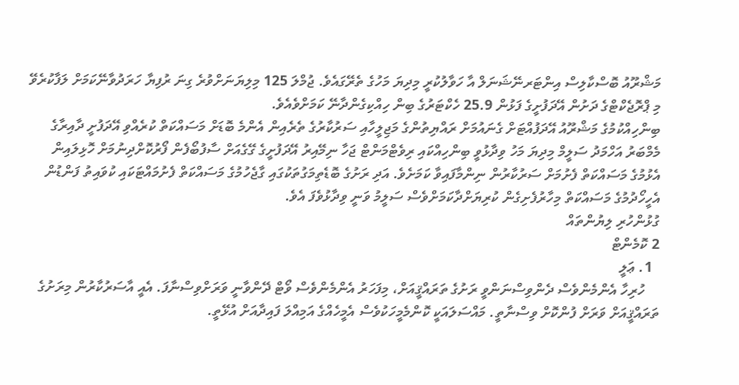މަޝްރޫއު ބޮސްކާލިސް އިންޓަރނޭޝަނަލް އާ ހަވާލުކުރީ މިދިޔަ މަހުގެ ތެރޭގައެވެ. ޖުމްލަ 125 މިލިޔަނަށްވުރެ ގިނަ ރުފިޔާ ހަރަދުވާނޭކަމަށް ލަފާކުރެވޭ މި ޕްރޮޖެކްޓްގެ ދަށުން އޭދަފުށީގެ ފަޅުން 25.9 ހެކްޓަރުގެ ބިން ހިއްކިގެންދާނޭ ކަމަށްވެއެވެ.
ބިންހިއްކުމުގެ މަޝްރޫއު އޭދަފުއްޓަށް ގެނައުމަށް ރައްޔިތުންގެ މަޖިލީހާއި ސަރުކާރުގެ ތެރެއިން އެންމެ ބޮޑަށް މަސައްކަތް ކުރެއްވި އޭދަފުށީ ދާއިރާގެ މެމްބަރު އަހްމަދު ސަލީމް މިދިޔަ މަހު ވިދާޅުވީ ބިންހިއްކައި ރިވެޓްމަންޓް ޖަހާ ނިމޭއިރު އޭދަފުށީގެ ގޭގެއަށް ސާފުބޯފެން ފޯރުކޮށްދިނުމަށް ހޮޅިލައިން އެޅުމުގެ މަސައްކަތް ފެށުމަށް ސަރުކާރުން ނިންމާފައިވާ ކަމަށެވެ. އަދި ރަށުގެ ބޮޑެތިމަގުތަކުގައި ގާޖެހުމުގެ މަސައްކަތް ފެށުމައްޓަކައި ކުވައިތު ފަންޑުން އެހީހޯދުމުގެ މަސައްކަތް މިހާރުފެށިގެން ކުރިޔަށްދާކަމަށްވެސް ސަލީމު ވަނީ ވިދާޅުވެފަ އެވެ.
ގުޅުންހުރި ލިޔުންތައް
2 ކޮމެންޓް
  1. ޢަލީ
    ހުރިހާ އެންމެންވެސް ދެންވިސްނަންވީ ރަށުގެ ތަރައްޤީއަށް، މިފަހަރު އެންމެންވެސް ވޯޓް ދޭންވާނީ ވަރަށްވިސްނާފަ. އެއީ އާސަރުކާރުން މިރަށުގެ ތަރައްޤީއަށް ވަރަށް ފުންކޮށް ވިސްނާތީ. މައްސަލައަކީ ކޮންމެމީހަކުވެސް އެމީހެއްގެ އަމިއްލަ ފައިދާއަށް އުޅޭތީ.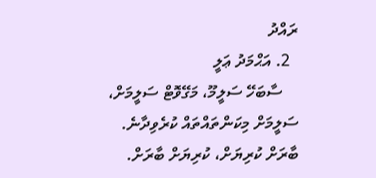ރައްދު
  2. އަޙްމަދު ޢަލީ
    ސާބަހޭ ސަލީމޫ، މަގޭވޮޓް ސަލީމަށް، ސަލީމަށް މިކަންތައްތައް ކުރެވިދާނެ. ބާރަށް ކުރިޔަށް، ކުރިޔަށް ބާރަށް.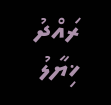ރައްދު
ޚިޔާލު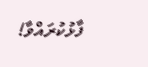ފާޅުކުރައްވާ!